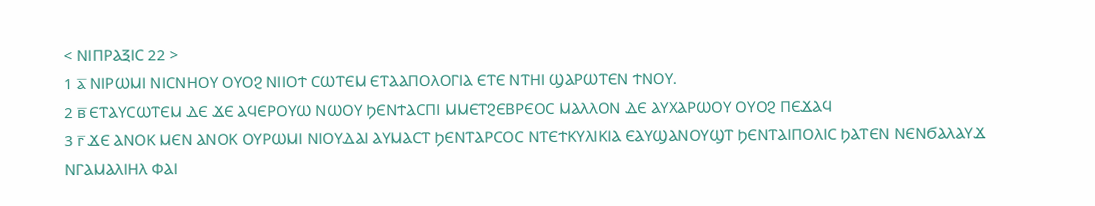< ⲚⲒⲠⲢⲀⲜⲒⲤ 22 >
1 ⲁ̅ ⲚⲒⲢⲰⲘⲒ ⲚⲒⲤⲚⲎⲞⲨ ⲞⲨⲞϨ ⲚⲒⲒⲞϮ ⲤⲰⲦⲈⲘ ⲈⲦⲀⲀⲠⲞⲖⲞⲄⲒⲀ ⲈⲦⲈ ⲚⲦⲎⲒ ϢⲀⲢⲰⲦⲈⲚ ϮⲚⲞⲨ.
2 ⲃ̅ ⲈⲦⲀⲨⲤⲰⲦⲈⲘ ⲆⲈ ϪⲈ ⲀϤⲈⲢⲞⲨⲰ ⲚⲰⲞⲨ ϦⲈⲚϮⲀⲤⲠⲒ ⲘⲘⲈⲦϨⲈⲂⲢⲈⲞⲤ ⲘⲀⲖⲖⲞⲚ ⲆⲈ ⲀⲨⲬⲀⲢⲰⲞⲨ ⲞⲨⲞϨ ⲠⲈϪⲀϤ
3 ⲅ̅ ϪⲈ ⲀⲚⲞⲔ ⲘⲈⲚ ⲀⲚⲞⲔ ⲞⲨⲢⲰⲘⲒ ⲚⲒⲞⲨⲆⲀⲒ ⲀⲨⲘⲀⲤⲦ ϦⲈⲚⲦⲀⲢⲤⲞⲤ ⲚⲦⲈϮⲔⲨⲖⲒⲔⲒⲀ ⲈⲀⲨϢⲀⲚⲞⲨϢⲦ ϦⲈⲚⲦⲀⲒⲠⲞⲖⲒⲤ ϦⲀⲦⲈⲚ ⲚⲈⲚϬⲀⲖⲀⲨϪ ⲚⲄⲀⲘⲀⲖⲒⲎⲖ ⲪⲀⲒ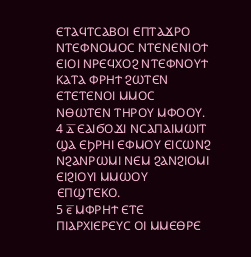ⲈⲦⲀϤⲦⲤⲀⲂⲞⲒ ⲈⲠⲦⲀϪⲢⲞ ⲚⲦⲈⲪⲚⲞⲘⲞⲤ ⲚⲦⲈⲚⲈⲚⲒⲞϮ ⲈⲒⲞⲒ ⲚⲢⲈϤⲬⲞϨ ⲚⲦⲈⲪⲚⲞⲨϮ ⲔⲀⲦⲀ ⲪⲢⲎϮ ϨⲰⲦⲈⲚ ⲈⲦⲈⲦⲈⲚⲞⲒ ⲘⲘⲞⲤ ⲚⲐⲰⲦⲈⲚ ⲦⲎⲢⲞⲨ ⲘⲪⲞⲞⲨ.
4 ⲇ̅ ⲈⲀⲒϬⲞϪⲒ ⲚⲤⲀⲠⲀⲒⲘⲰⲒⲦ ϢⲀ ⲈϦⲢⲎⲒ ⲈⲪⲘⲞⲨ ⲈⲒⲤⲰⲚϨ ⲚϨⲀⲚⲢⲰⲘⲒ ⲚⲈⲘ ϨⲀⲚϨⲒⲞⲘⲒ ⲈⲒϨⲒⲞⲨⲒ ⲘⲘⲰⲞⲨ ⲈⲠϢⲦⲈⲔⲞ.
5 ⲉ̅ ⲘⲪⲢⲎϮ ⲈⲦⲈ ⲠⲒⲀⲢⲬⲒⲈⲢⲈⲨⲤ ⲞⲒ ⲘⲘⲈⲐⲢⲈ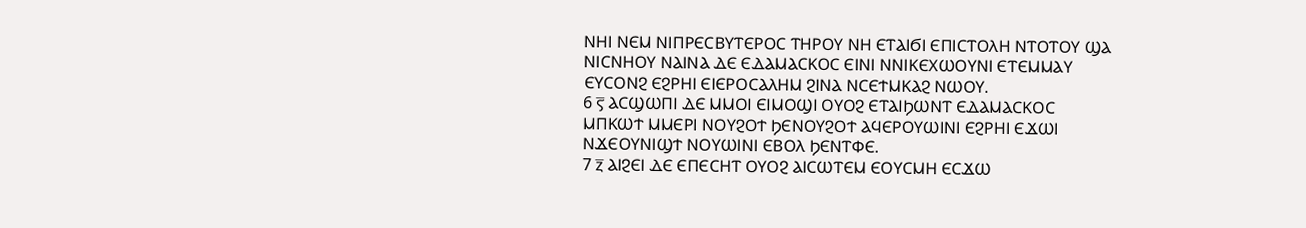ⲚⲎⲒ ⲚⲈⲘ ⲚⲒⲠⲢⲈⲤⲂⲨⲦⲈⲢⲞⲤ ⲦⲎⲢⲞⲨ ⲚⲎ ⲈⲦⲀⲒϬⲒ ⲈⲠⲒⲤⲦⲞⲖⲎ ⲚⲦⲞⲦⲞⲨ ϢⲀ ⲚⲒⲤⲚⲎⲞⲨ ⲚⲀⲒⲚⲀ ⲆⲈ ⲈⲆⲀⲘⲀⲤⲔⲞⲤ ⲈⲒⲚⲒ ⲚⲚⲒⲔⲈⲬⲰⲞⲨⲚⲒ ⲈⲦⲈⲘⲘⲀⲨ ⲈⲨⲤⲞⲚϨ ⲈϨⲢⲎⲒ ⲈⲒⲈⲢⲞⲤⲀⲖⲎⲘ ϨⲒⲚⲀ ⲚⲤⲈϮⲘⲔⲀϨ ⲚⲰⲞⲨ.
6 ⲋ̅ ⲀⲤϢⲰⲠⲒ ⲆⲈ ⲘⲘⲞⲒ ⲈⲒⲘⲞϢⲒ ⲞⲨⲞϨ ⲈⲦⲀⲒϦⲰⲚⲦ ⲈⲆⲀⲘⲀⲤⲔⲞⲤ ⲘⲠⲔⲰϮ ⲘⲘⲈⲢⲒ ⲚⲞⲨϨⲞϮ ϦⲈⲚⲞⲨϨⲞϮ ⲀϤⲈⲢⲞⲨⲰⲒⲚⲒ ⲈϨⲢⲎⲒ ⲈϪⲰⲒ ⲚϪⲈⲞⲨⲚⲒϢϮ ⲚⲞⲨⲰⲒⲚⲒ ⲈⲂⲞⲖ ϦⲈⲚⲦⲪⲈ.
7 ⲍ̅ ⲀⲒϨⲈⲒ ⲆⲈ ⲈⲠⲈⲤⲎⲦ ⲞⲨⲞϨ ⲀⲒⲤⲰⲦⲈⲘ ⲈⲞⲨⲤⲘⲎ ⲈⲤϪⲰ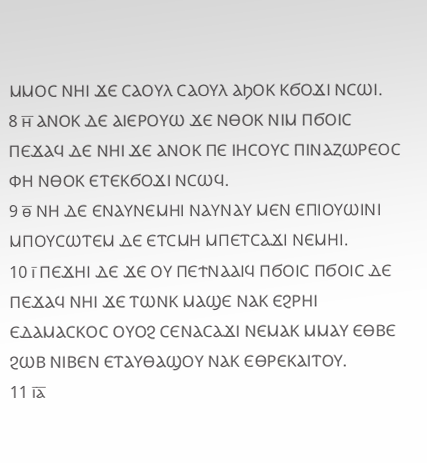ⲘⲘⲞⲤ ⲚⲎⲒ ϪⲈ ⲤⲀⲞⲨⲖ ⲤⲀⲞⲨⲖ ⲀϦⲞⲔ ⲔϬⲞϪⲒ ⲚⲤⲰⲒ.
8 ⲏ̅ ⲀⲚⲞⲔ ⲆⲈ ⲀⲒⲈⲢⲞⲨⲰ ϪⲈ ⲚⲐⲞⲔ ⲚⲒⲘ ⲠϬⲞⲒⲤ ⲠⲈϪⲀϤ ⲆⲈ ⲚⲎⲒ ϪⲈ ⲀⲚⲞⲔ ⲠⲈ ⲒⲎⲤⲞⲨⲤ ⲠⲒⲚⲀⲌⲰⲢⲈⲞⲤ ⲪⲎ ⲚⲐⲞⲔ ⲈⲦⲈⲔϬⲞϪⲒ ⲚⲤⲰϤ.
9 ⲑ̅ ⲚⲎ ⲆⲈ ⲈⲚⲀⲨⲚⲈⲘⲎⲒ ⲚⲀⲨⲚⲀⲨ ⲘⲈⲚ ⲈⲠⲒⲞⲨⲰⲒⲚⲒ ⲘⲠⲞⲨⲤⲰⲦⲈⲘ ⲆⲈ ⲈⲦⲤⲘⲎ ⲘⲠⲈⲦⲤⲀϪⲒ ⲚⲈⲘⲎⲒ.
10 ⲓ̅ ⲠⲈϪⲎⲒ ⲆⲈ ϪⲈ ⲞⲨ ⲠⲈϮⲚⲀⲀⲒϤ ⲠϬⲞⲒⲤ ⲠϬⲞⲒⲤ ⲆⲈ ⲠⲈϪⲀϤ ⲚⲎⲒ ϪⲈ ⲦⲰⲚⲔ ⲘⲀϢⲈ ⲚⲀⲔ ⲈϨⲢⲎⲒ ⲈⲆⲀⲘⲀⲤⲔⲞⲤ ⲞⲨⲞϨ ⲤⲈⲚⲀⲤⲀϪⲒ ⲚⲈⲘⲀⲔ ⲘⲘⲀⲨ ⲈⲐⲂⲈ ϨⲰⲂ ⲚⲒⲂⲈⲚ ⲈⲦⲀⲨⲐⲀϢⲞⲨ ⲚⲀⲔ ⲈⲐⲢⲈⲔⲀⲒⲦⲞⲨ.
11 ⲓ̅ⲁ̅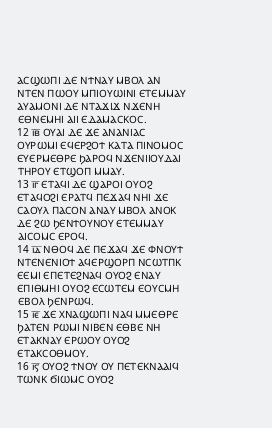ⲀⲤϢⲰⲠⲒ ⲆⲈ ⲚϮⲚⲀⲨ ⲘⲂⲞⲖ ⲀⲚ ⲚⲦⲈⲚ ⲠⲰⲞⲨ ⲘⲠⲒⲞⲨⲰⲒⲚⲒ ⲈⲦⲈⲘⲘⲀⲨ ⲀⲨⲀⲘⲞⲚⲒ ⲆⲈ ⲚⲦⲀϪⲒϪ ⲚϪⲈⲚⲎ ⲈⲐⲚⲈⲘⲎⲒ ⲀⲒⲒ ⲈⲆⲀⲘⲀⲤⲔⲞⲤ.
12 ⲓ̅ⲃ̅ ⲞⲨⲀⲒ ⲆⲈ ϪⲈ ⲀⲚⲀⲚⲒⲀⲤ ⲞⲨⲢⲰⲘⲒ ⲈϤⲈⲢϨⲞϮ ⲔⲀⲦⲀ ⲠⲒⲚⲞⲘⲞⲤ ⲈⲨⲈⲢⲘⲈⲐⲢⲈ ϦⲀⲢⲞϤ ⲚϪⲈⲚⲒⲒⲞⲨⲆⲀⲒ ⲦⲎⲢⲞⲨ ⲈⲦϢⲞⲠ ⲘⲘⲀⲨ.
13 ⲓ̅ⲅ̅ ⲈⲦⲀϤⲒ ⲆⲈ ϢⲀⲢⲞⲒ ⲞⲨⲞϨ ⲈⲦⲀϤⲞϨⲒ ⲈⲢⲀⲦϤ ⲠⲈϪⲀϤ ⲚⲎⲒ ϪⲈ ⲤⲀⲞⲨⲖ ⲠⲀⲤⲞⲚ ⲀⲚⲀⲨ ⲘⲂⲞⲖ ⲀⲚⲞⲔ ⲆⲈ ϨⲰ ϦⲈⲚϮⲞⲨⲚⲞⲨ ⲈⲦⲈⲘⲘⲀⲨ ⲀⲒⲤⲞⲘⲤ ⲈⲢⲞϤ.
14 ⲓ̅ⲇ̅ ⲚⲐⲞϤ ⲆⲈ ⲠⲈϪⲀϤ ϪⲈ ⲪⲚⲞⲨϮ ⲚⲦⲈⲚⲈⲚⲒⲞϮ ⲀϤⲈⲢϢⲞⲢⲠ ⲚⲤⲰⲦⲠⲔ ⲈⲈⲘⲒ ⲈⲠⲈⲦⲈϨⲚⲀϤ ⲞⲨⲞϨ ⲈⲚⲀⲨ ⲈⲠⲒⲐⲘⲎⲒ ⲞⲨⲞϨ ⲈⲤⲰⲦⲈⲘ ⲈⲞⲨⲤⲘⲎ ⲈⲂⲞⲖ ϦⲈⲚⲢⲰϤ.
15 ⲓ̅ⲉ̅ ϪⲈ ⲬⲚⲀϢⲰⲠⲒ ⲚⲀϤ ⲘⲘⲈⲐⲢⲈ ϦⲀⲦⲈⲚ ⲢⲰⲘⲒ ⲚⲒⲂⲈⲚ ⲈⲐⲂⲈ ⲚⲎ ⲈⲦⲀⲔⲚⲀⲨ ⲈⲢⲰⲞⲨ ⲞⲨⲞϨ ⲈⲦⲀⲔⲤⲞⲐⲘⲞⲨ.
16 ⲓ̅ⲋ̅ ⲞⲨⲞϨ ϮⲚⲞⲨ ⲞⲨ ⲠⲈⲦⲈⲔⲚⲀⲀⲒϤ ⲦⲰⲚⲔ ϬⲒⲰⲘⲤ ⲞⲨⲞϨ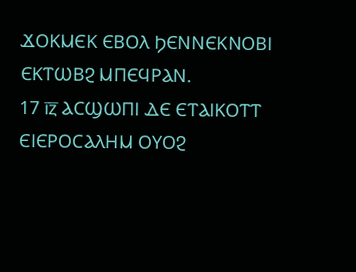ϪⲞⲔⲘⲈⲔ ⲈⲂⲞⲖ ϦⲈⲚⲚⲈⲔⲚⲞⲂⲒ ⲈⲔⲦⲰⲂϨ ⲘⲠⲈϤⲢⲀⲚ.
17 ⲓ̅ⲍ̅ ⲀⲤϢⲰⲠⲒ ⲆⲈ ⲈⲦⲀⲒⲔⲞⲦⲦ ⲈⲒⲈⲢⲞⲤⲀⲖⲎⲘ ⲞⲨⲞϨ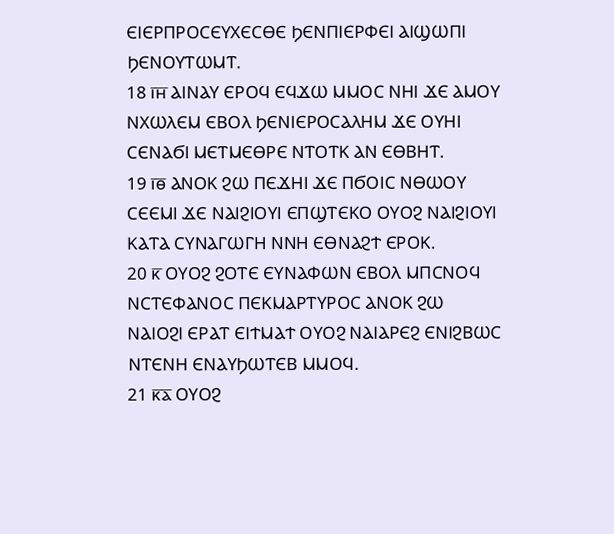ⲈⲒⲈⲢⲠⲢⲞⲤⲈⲨⲬⲈⲤⲐⲈ ϦⲈⲚⲠⲒⲈⲢⲪⲈⲒ ⲀⲒϢⲰⲠⲒ ϦⲈⲚⲞⲨⲦⲰⲘⲦ.
18 ⲓ̅ⲏ̅ ⲀⲒⲚⲀⲨ ⲈⲢⲞϤ ⲈϤϪⲰ ⲘⲘⲞⲤ ⲚⲎⲒ ϪⲈ ⲀⲘⲞⲨ ⲚⲬⲰⲖⲈⲘ ⲈⲂⲞⲖ ϦⲈⲚⲒⲈⲢⲞⲤⲀⲖⲎⲘ ϪⲈ ⲞⲨⲎⲒ ⲤⲈⲚⲀϬⲒ ⲘⲈⲦⲘⲈⲐⲢⲈ ⲚⲦⲞⲦⲔ ⲀⲚ ⲈⲐⲂⲎⲦ.
19 ⲓ̅ⲑ̅ ⲀⲚⲞⲔ ϨⲰ ⲠⲈϪⲎⲒ ϪⲈ ⲠϬⲞⲒⲤ ⲚⲐⲰⲞⲨ ⲤⲈⲈⲘⲒ ϪⲈ ⲚⲀⲒϨⲒⲞⲨⲒ ⲈⲠϢⲦⲈⲔⲞ ⲞⲨⲞϨ ⲚⲀⲒϨⲒⲞⲨⲒ ⲔⲀⲦⲀ ⲤⲨⲚⲀⲄⲰⲄⲎ ⲚⲚⲎ ⲈⲐⲚⲀϨϮ ⲈⲢⲞⲔ.
20 ⲕ̅ ⲞⲨⲞϨ ϨⲞⲦⲈ ⲈⲨⲚⲀⲪⲰⲚ ⲈⲂⲞⲖ ⲘⲠⲤⲚⲞϤ ⲚⲤⲦⲈⲪⲀⲚⲞⲤ ⲠⲈⲔⲘⲀⲢⲦⲨⲢⲞⲤ ⲀⲚⲞⲔ ϨⲰ ⲚⲀⲒⲞϨⲒ ⲈⲢⲀⲦ ⲈⲒϮⲘⲀϮ ⲞⲨⲞϨ ⲚⲀⲒⲀⲢⲈϨ ⲈⲚⲒϨⲂⲰⲤ ⲚⲦⲈⲚⲎ ⲈⲚⲀⲨϦⲰⲦⲈⲂ ⲘⲘⲞϤ.
21 ⲕ̅ⲁ̅ ⲞⲨⲞϨ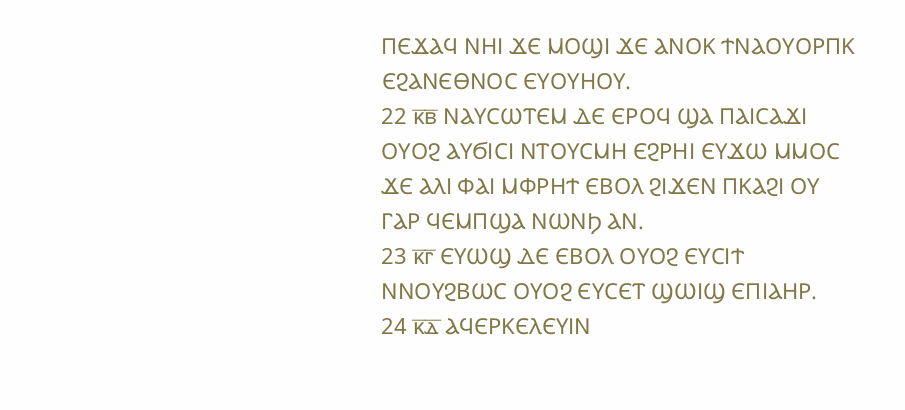ⲠⲈϪⲀϤ ⲚⲎⲒ ϪⲈ ⲘⲞϢⲒ ϪⲈ ⲀⲚⲞⲔ ϮⲚⲀⲞⲨⲞⲢⲠⲔ ⲈϨⲀⲚⲈⲐⲚⲞⲤ ⲈⲨⲞⲨⲎⲞⲨ.
22 ⲕ̅ⲃ̅ ⲚⲀⲨⲤⲰⲦⲈⲘ ⲆⲈ ⲈⲢⲞϤ ϢⲀ ⲠⲀⲒⲤⲀϪⲒ ⲞⲨⲞϨ ⲀⲨϬⲒⲤⲒ ⲚⲦⲞⲨⲤⲘⲎ ⲈϨⲢⲎⲒ ⲈⲨϪⲰ ⲘⲘⲞⲤ ϪⲈ ⲀⲖⲒ ⲪⲀⲒ ⲘⲪⲢⲎϮ ⲈⲂⲞⲖ ϨⲒϪⲈⲚ ⲠⲔⲀϨⲒ ⲞⲨ ⲄⲀⲢ ϤⲈⲘⲠϢⲀ ⲚⲰⲚϦ ⲀⲚ.
23 ⲕ̅ⲅ̅ ⲈⲨⲰϢ ⲆⲈ ⲈⲂⲞⲖ ⲞⲨⲞϨ ⲈⲨⲤⲒϮ ⲚⲚⲞⲨϨⲂⲰⲤ ⲞⲨⲞϨ ⲈⲨⲤⲈⲦ ϢⲰⲒϢ ⲈⲠⲒⲀⲎⲢ.
24 ⲕ̅ⲇ̅ ⲀϤⲈⲢⲔⲈⲖⲈⲨⲒⲚ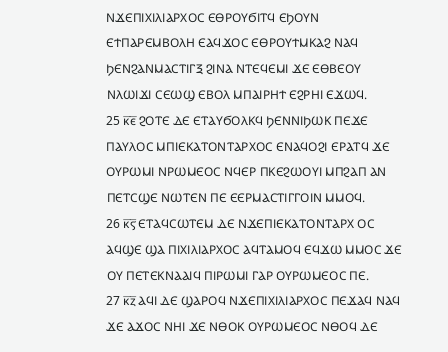ⲚϪⲈⲠⲒⲬⲒⲖⲒⲀⲢⲬⲞⲤ ⲈⲐⲢⲞⲨϬⲒⲦϤ ⲈϦⲞⲨⲚ ⲈϮⲠⲀⲢⲈⲘⲂⲞⲖⲎ ⲈⲀϤϪⲞⲤ ⲈⲐⲢⲞⲨϮⲘⲔⲀϨ ⲚⲀϤ ϦⲈⲚϨⲀⲚⲘⲀⲤⲦⲒⲄⲜ ϨⲒⲚⲀ ⲚⲦⲈϤⲈⲘⲒ ϪⲈ ⲈⲐⲂⲈⲞⲨ ⲚⲖⲰⲒϪⲒ ⲤⲈⲰϢ ⲈⲂⲞⲖ ⲘⲠⲀⲒⲢⲎϮ ⲈϨⲢⲎⲒ ⲈϪⲰϤ.
25 ⲕ̅ⲉ̅ ϨⲞⲦⲈ ⲆⲈ ⲈⲦⲀⲨϬⲞⲖⲔϤ ϦⲈⲚⲚⲒϦⲰⲔ ⲠⲈϪⲈ ⲠⲀⲨⲖⲞⲤ ⲘⲠⲒⲈⲔⲀⲦⲞⲚⲦⲀⲢⲬⲞⲤ ⲈⲚⲀϤⲞϨⲒ ⲈⲢⲀⲦϤ ϪⲈ ⲞⲨⲢⲰⲘⲒ ⲚⲢⲰⲘⲈⲞⲤ ⲚϤⲈⲢ ⲠⲔⲈϨⲰⲞⲨⲒ ⲘⲠϨⲀⲠ ⲀⲚ ⲠⲈⲦⲤϢⲈ ⲚⲰⲦⲈⲚ ⲠⲈ ⲈⲈⲢⲘⲀⲤⲦⲒⲄⲄⲞⲒⲚ ⲘⲘⲞϤ.
26 ⲕ̅ⲋ̅ ⲈⲦⲀϤⲤⲰⲦⲈⲘ ⲆⲈ ⲚϪⲈⲠⲒⲈⲔⲀⲦⲞⲚⲦⲀⲢⲬ ⲞⲤ ⲀϤϢⲈ ϢⲀ ⲠⲒⲬⲒⲖⲒⲀⲢⲬⲞⲤ ⲀϤⲦⲀⲘⲞϤ ⲈϤϪⲰ ⲘⲘⲞⲤ ϪⲈ ⲞⲨ ⲠⲈⲦⲈⲔⲚⲀⲀⲒϤ ⲠⲒⲢⲰⲘⲒ ⲄⲀⲢ ⲞⲨⲢⲰⲘⲈⲞⲤ ⲠⲈ.
27 ⲕ̅ⲍ̅ ⲀϤⲒ ⲆⲈ ϢⲀⲢⲞϤ ⲚϪⲈⲠⲒⲬⲒⲖⲒⲀⲢⲬⲞⲤ ⲠⲈϪⲀϤ ⲚⲀϤ ϪⲈ ⲀϪⲞⲤ ⲚⲎⲒ ϪⲈ ⲚⲐⲞⲔ ⲞⲨⲢⲰⲘⲈⲞⲤ ⲚⲐⲞϤ ⲆⲈ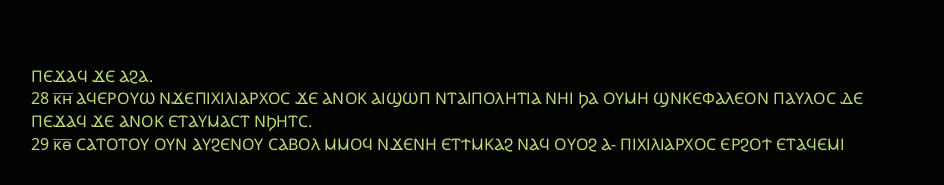ⲠⲈϪⲀϤ ϪⲈ ⲀϨⲀ.
28 ⲕ̅ⲏ̅ ⲀϤⲈⲢⲞⲨⲰ ⲚϪⲈⲠⲒⲬⲒⲖⲒⲀⲢⲬⲞⲤ ϪⲈ ⲀⲚⲞⲔ ⲀⲒϢⲰⲠ ⲚⲦⲀⲒⲠⲞⲖⲎⲦⲒⲀ ⲚⲎⲒ ϦⲀ ⲞⲨⲘⲎ ϢⲚⲔⲈⲪⲀⲖⲈⲞⲚ ⲠⲀⲨⲖⲞⲤ ⲆⲈ ⲠⲈϪⲀϤ ϪⲈ ⲀⲚⲞⲔ ⲈⲦⲀⲨⲘⲀⲤⲦ ⲚϦⲎⲦⲤ.
29 ⲕ̅ⲑ̅ ⲤⲀⲦⲞⲦⲞⲨ ⲞⲨⲚ ⲀⲨϨⲈⲚⲞⲨ ⲤⲀⲂⲞⲖ ⲘⲘⲞϤ ⲚϪⲈⲚⲎ ⲈⲦϮⲘⲔⲀϨ ⲚⲀϤ ⲞⲨⲞϨ Ⲁ- ⲠⲒⲬⲒⲖⲒⲀⲢⲬⲞⲤ ⲈⲢϨⲞϮ ⲈⲦⲀϤⲈⲘⲒ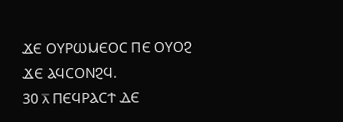ϪⲈ ⲞⲨⲢⲰⲘⲈⲞⲤ ⲠⲈ ⲞⲨⲞϨ ϪⲈ ⲀϤⲤⲞⲚϨϤ.
30 ⲗ̅ ⲠⲈϤⲢⲀⲤϮ ⲆⲈ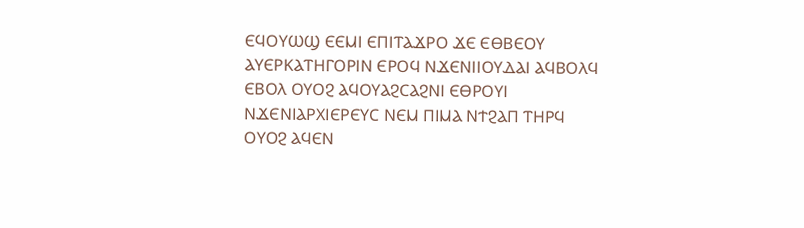ⲈϤⲞⲨⲰϢ ⲈⲈⲘⲒ ⲈⲠⲒⲦⲀϪⲢⲞ ϪⲈ ⲈⲐⲂⲈⲞⲨ ⲀⲨⲈⲢⲔⲀⲦⲎⲄⲞⲢⲒⲚ ⲈⲢⲞϤ ⲚϪⲈⲚⲒⲒⲞⲨⲆⲀⲒ ⲀϤⲂⲞⲖϤ ⲈⲂⲞⲖ ⲞⲨⲞϨ ⲀϤⲞⲨⲀϨⲤⲀϨⲚⲒ ⲈⲐⲢⲞⲨⲒ ⲚϪⲈⲚⲒⲀⲢⲬⲒⲈⲢⲈⲨⲤ ⲚⲈⲘ ⲠⲒⲘⲀ ⲚϮϨⲀⲠ ⲦⲎⲢϤ ⲞⲨⲞϨ ⲀϤⲈⲚ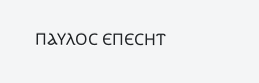ⲠⲀⲨⲖⲞⲤ ⲈⲠⲈⲤⲎⲦ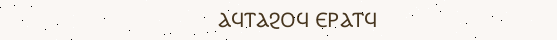ⲀϤⲦⲀϨⲞϤ ⲈⲢⲀⲦϤ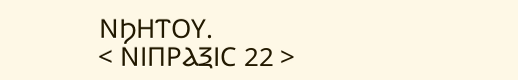ⲚϦⲎⲦⲞⲨ.
< ⲚⲒⲠⲢⲀⲜⲒⲤ 22 >